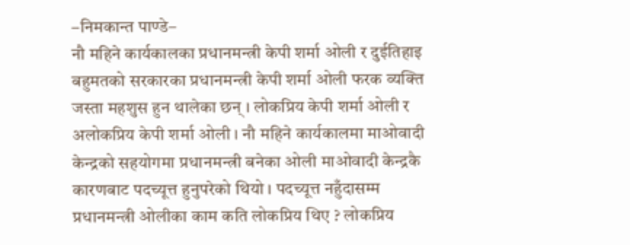–निमकान्त पाण्डे–
नौ महिने कार्यकालका प्रधानमन्त्री केपी शर्मा ओली र दुईतिहाइ बहुमतको सरकारका प्रधानमन्त्री केपी शर्मा ओली फरक व्यक्ति जस्ता महशुस हुन थालेका छन् । लोकप्रिय केपी शर्मा ओली र अलोकप्रिय केपी शर्मा ओली । नौ महिने कार्यकालमा माओवादी केन्द्रको सहयोगमा प्रधानमन्त्री बनेका ओली माओवादी केन्द्रकै कारणबाट पदच्यूत्त हुनुपरेको थियो । पदच्यूत्त नहुँदासम्म प्रधानमन्त्री ओलीका काम कति लोकप्रिय थिए ? लोकप्रिय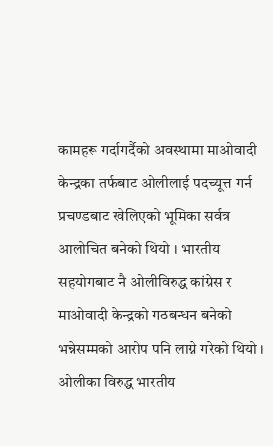कामहरू गर्दागर्दैको अवस्थामा माओवादी केन्द्रका तर्फबाट ओलीलाई पदच्यूत्त गर्न प्रचण्डबाट खेलिएको भूमिका सर्वत्र आलोचित बनेको थियो । भारतीय सहयोगबाट नै ओलीविरुद्ध कांग्रेस र माओवादी केन्द्रको गठबन्धन बनेको भन्नेसम्मको आरोप पनि लाग्ने गरेको थियो । ओलीका विरुद्ध भारतीय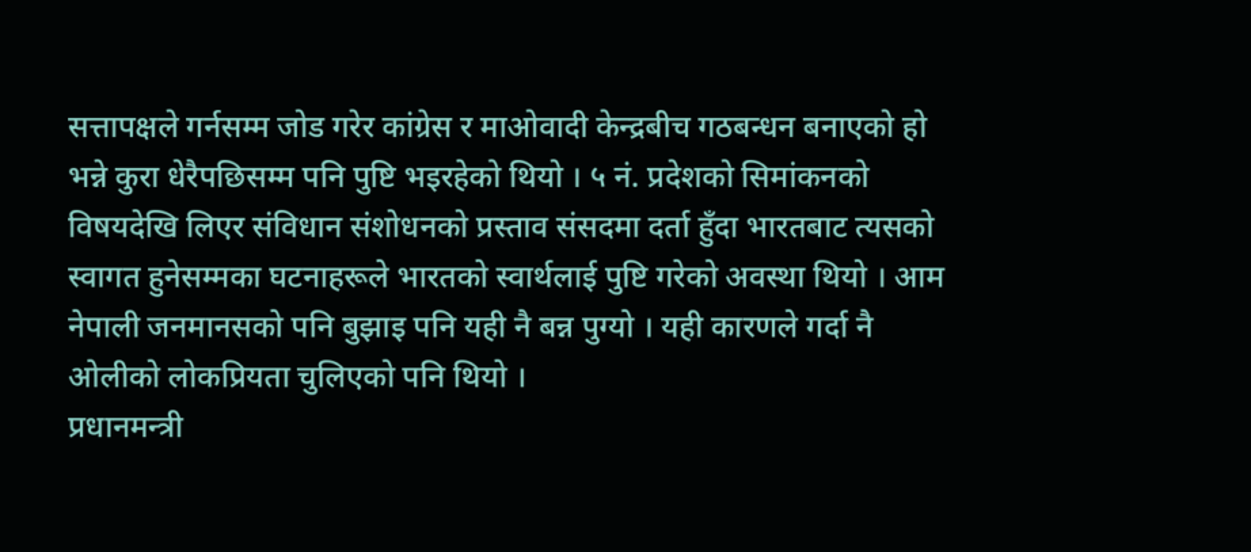सत्तापक्षले गर्नसम्म जोड गरेर कांग्रेस र माओवादी केन्द्रबीच गठबन्धन बनाएको हो भन्ने कुरा धेरैपछिसम्म पनि पुष्टि भइरहेको थियो । ५ नं. प्रदेशको सिमांकनको विषयदेखि लिएर संविधान संशोधनको प्रस्ताव संसदमा दर्ता हुँदा भारतबाट त्यसको स्वागत हुनेसम्मका घटनाहरूले भारतको स्वार्थलाई पुष्टि गरेको अवस्था थियो । आम नेपाली जनमानसको पनि बुझाइ पनि यही नै बन्न पुग्यो । यही कारणले गर्दा नै ओलीको लोकप्रियता चुलिएको पनि थियो ।
प्रधानमन्त्री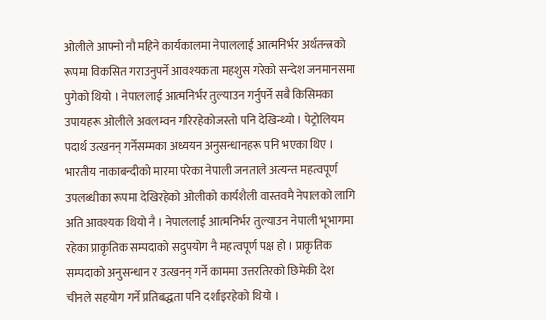ओलीले आफ्नो नौ महिने कार्यकालमा नेपाललाई आत्मनिर्भर अर्थतन्त्रको रूपमा विकसित गराउनुपर्ने आवश्यकता महशुस गरेको सन्देश जनमानसमा पुगेको थियो । नेपाललाई आत्मनिर्भर तुल्याउन गर्नुपर्ने सबै किसिमका उपायहरू ओलीले अवलम्वन गरिरहेकोजस्तो पनि देखिन्थ्यो । पेट्रोलियम पदार्थ उत्खनन् गर्नेसम्मका अध्ययन अनुसन्धानहरू पनि भएका थिए । भारतीय नाकाबन्दीको मारमा परेका नेपाली जनताले अत्यन्त महत्वपूर्ण उपलब्धीका रूपमा देखिरहेको ओलीको कार्यशैली वास्तवमै नेपालको लागि अति आवश्यक थियो नै । नेपाललाई आत्मनिर्भर तुल्याउन नेपाली भूभागमा रहेका प्राकृतिक सम्पदाको सदुपयोग नै महत्वपूर्ण पक्ष हो । प्राकृतिक सम्पदाको अनुसन्धान र उत्खनन् गर्ने काममा उत्तरतिरको छिमेकी देश चीनले सहयोग गर्ने प्रतिबद्धता पनि दर्शाइरहेको थियो ।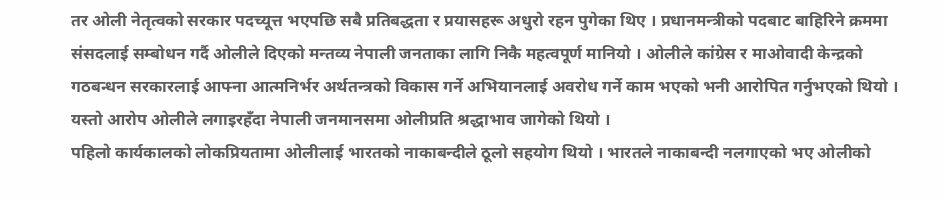तर ओली नेतृत्वको सरकार पदच्यूत्त भएपछि सबै प्रतिबद्धता र प्रयासहरू अधुरो रहन पुगेका थिए । प्रधानमन्त्रीको पदबाट बाहिरिने क्रममा संसदलाई सम्बोधन गर्दै ओलीले दिएको मन्तव्य नेपाली जनताका लागि निकै महत्वपूर्ण मानियो । ओलीले कांग्रेस र माओवादी केन्द्रको गठबन्धन सरकारलाई आफ्ना आत्मनिर्भर अर्थतन्त्रको विकास गर्ने अभियानलाई अवरोध गर्ने काम भएको भनी आरोपित गर्नुभएको थियो । यस्तो आरोप ओलीले लगाइरहँदा नेपाली जनमानसमा ओलीप्रति श्रद्धाभाव जागेको थियो ।
पहिलो कार्यकालको लोकप्रियतामा ओलीलाई भारतको नाकाबन्दीले ठूलो सहयोग थियो । भारतले नाकाबन्दी नलगाएको भए ओलीको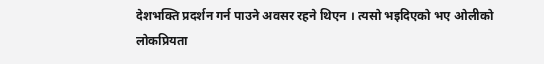देशभक्ति प्रदर्शन गर्न पाउने अवसर रहने थिएन । त्यसो भइदिएको भए ओलीको लोकप्रियता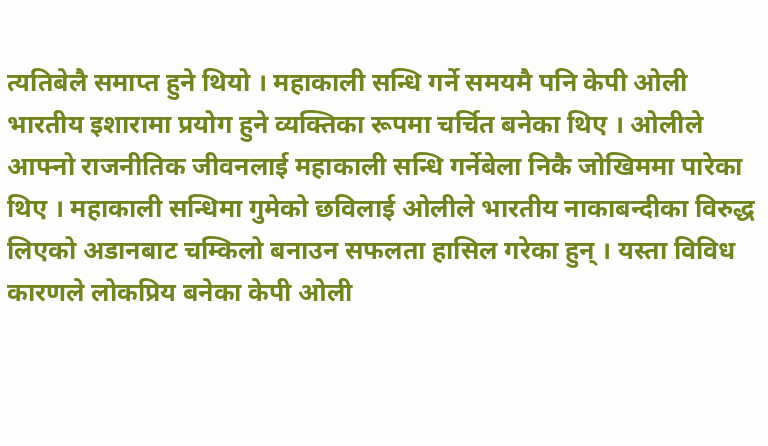त्यतिबेलै समाप्त हुने थियो । महाकाली सन्धि गर्ने समयमै पनि केपी ओली भारतीय इशारामा प्रयोग हुने व्यक्तिका रूपमा चर्चित बनेका थिए । ओलीले आफ्नो राजनीतिक जीवनलाई महाकाली सन्धि गर्नेबेला निकै जोखिममा पारेका थिए । महाकाली सन्धिमा गुमेको छविलाई ओलीले भारतीय नाकाबन्दीका विरुद्ध लिएको अडानबाट चम्किलो बनाउन सफलता हासिल गरेका हुन् । यस्ता विविध कारणले लोकप्रिय बनेका केपी ओली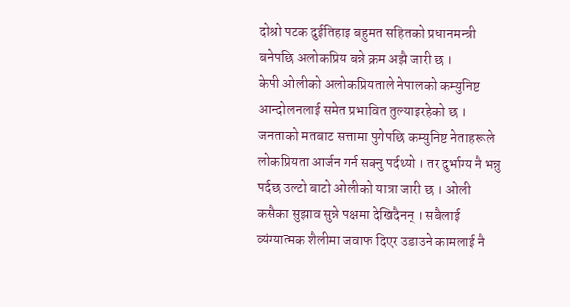दोश्रो पटक दुईतिहाइ बहुमत सहितको प्रधानमन्त्री बनेपछि अलोकप्रिय बन्ने क्रम अझै जारी छ ।
केपी ओलीको अलोकप्रियताले नेपालको कम्युनिष्ट आन्दोलनलाई समेत प्रभावित तुल्याइरहेको छ । जनताको मतबाट सत्तामा पुगेपछि कम्युनिष्ट नेताहरूले लोकप्रियता आर्जन गर्न सक्नु पर्दथ्यो । तर दुर्भाग्य नै भन्नु पर्दछ उल्टो बाटो ओलीको यात्रा जारी छ । ओली कसैका सुझाव सुन्ने पक्षमा देखिदैनन् । सबैलाई व्यंग्यात्मक शैलीमा जवाफ दिएर उडाउने कामलाई नै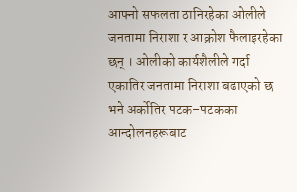आफ्नो सफलता ठानिरहेका ओलीले जनतामा निराशा र आक्रोश फैलाइरहेका छन् । ओलीको कार्यशैलीले गर्दा एकातिर जनतामा निराशा बढाएको छ भने अर्कोतिर पटक–पटकका आन्दोलनहरूबाट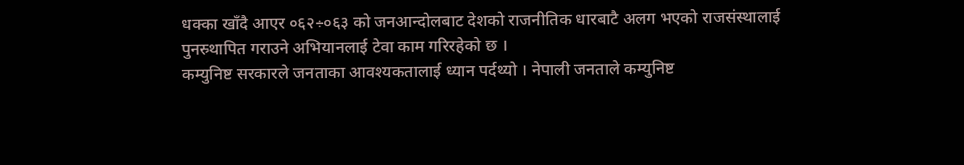धक्का खाँदै आएर ०६२÷०६३ को जनआन्दोलबाट देशको राजनीतिक धारबाटै अलग भएको राजसंस्थालाई पुनस्र्थापित गराउने अभियानलाई टेवा काम गरिरहेको छ ।
कम्युनिष्ट सरकारले जनताका आवश्यकतालाई ध्यान पर्दथ्यो । नेपाली जनताले कम्युनिष्ट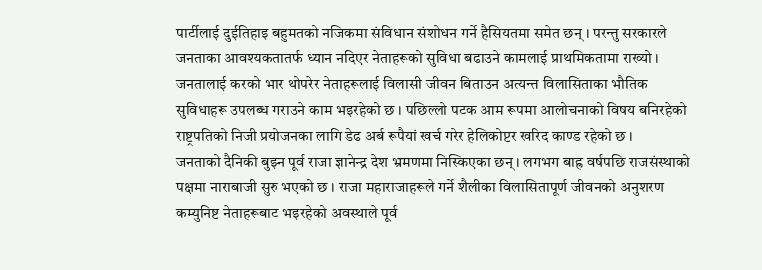पार्टीलाई दुईतिहाइ बहुमतको नजिकमा संविधान संशोधन गर्ने हैसियतमा समेत छन् । परन्तु सरकारले जनताका आवश्यकतातर्फ ध्यान नदिएर नेताहरूको सुविधा बढाउने कामलाई प्राथमिकतामा राख्यो । जनतालाई करको भार थोपरेर नेताहरूलाई विलासी जीवन बिताउन अत्यन्त विलासिताका भौतिक सुविधाहरू उपलब्ध गराउने काम भइरहेको छ । पछिल्लो पटक आम रूपमा आलोचनाको विषय बनिरहेको राष्ट्रपतिको निजी प्रयोजनका लागि डेढ अर्ब रूपैयां खर्च गरेर हेलिकोप्टर खरिद काण्ड रहेको छ ।
जनताको दैनिकी बुझ्न पूर्व राजा ज्ञानेन्द्र देश भ्रमणमा निस्किएका छन् । लगभग बाह्र वर्षपछि राजसंस्थाको पक्षमा नाराबाजी सुरु भएको छ । राजा महाराजाहरूले गर्ने शैलीका विलासितापूर्ण जीवनको अनुशरण कम्युनिष्ट नेताहरूबाट भइरहेको अवस्थाले पूर्व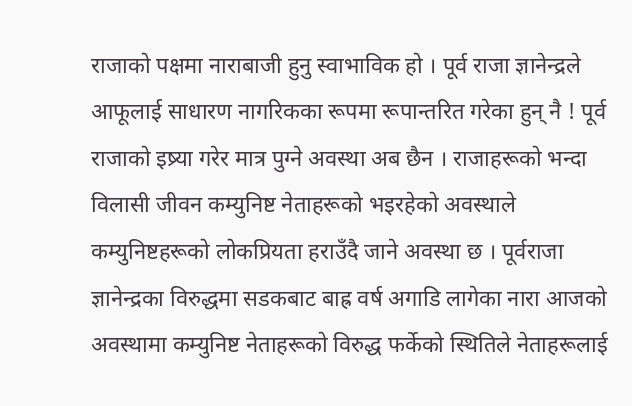राजाको पक्षमा नाराबाजी हुनु स्वाभाविक हो । पूर्व राजा ज्ञानेन्द्रले आफूलाई साधारण नागरिकका रूपमा रूपान्तरित गरेका हुन् नै ! पूर्व राजाको इष्र्या गरेर मात्र पुग्ने अवस्था अब छैन । राजाहरूको भन्दा विलासी जीवन कम्युनिष्ट नेताहरूको भइरहेको अवस्थाले कम्युनिष्टहरूको लोकप्रियता हराउँदै जाने अवस्था छ । पूर्वराजा ज्ञानेन्द्रका विरुद्धमा सडकबाट बाह्र वर्ष अगाडि लागेका नारा आजको अवस्थामा कम्युनिष्ट नेताहरूको विरुद्ध फर्केको स्थितिले नेताहरूलाई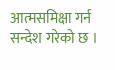आत्मसमिक्षा गर्न सन्देश गरेको छ ।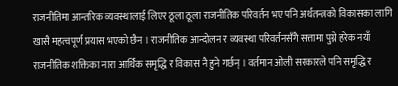राजनीतिमा आन्तरिक व्यवस्थालाई लिएर ठूला ठूला राजनीतिक परिवर्तन भए पनि अर्थतन्त्रको विकासका लागि खासै महत्वपूर्ण प्रयास भएको छैन । राजनीतिक आन्दोलन र व्यवस्था परिवर्तनसँगै सत्तामा पुग्ने हरेक नयाँ राजनीतिक शक्तिका नारा आर्थिक समृद्धि र विकास नै हुने गर्छन् । वर्तमान ओली सरकारले पनि समृद्धि र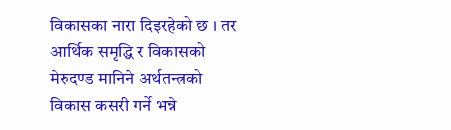विकासका नारा दिइरहेको छ । तर आर्थिक समृद्धि र विकासको मेरुदण्ड मानिने अर्थतन्त्रको विकास कसरी गर्ने भन्ने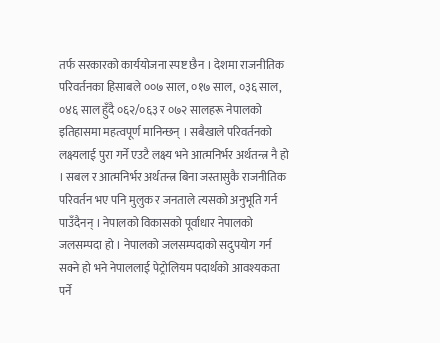तर्फ सरकारको कार्ययोजना स्पष्ट छैन । देशमा राजनीतिक परिवर्तनका हिसाबले ००७ साल, ०१७ साल, ०३६ साल, ०४६ साल हुँदै ०६२/०६३ र ०७२ सालहरू नेपालको इतिहासमा महत्वपूर्ण मानिन्छन् । सबैखाले परिवर्तनको लक्ष्यलाई पुरा गर्ने एउटै लक्ष्य भने आत्मनिर्भर अर्थतन्त्र नै हो । सबल र आत्मनिर्भर अर्थतन्त्र बिना जस्तासुकै राजनीतिक परिवर्तन भए पनि मुलुक र जनताले त्यसको अनुभूति गर्न पाउँदैनन् । नेपालको विकासको पूर्वाधार नेपालको जलसम्पदा हो । नेपालको जलसम्पदाको सदुपयोग गर्न सक्ने हो भने नेपाललाई पेट्रोलियम पदार्थको आवश्यकता पर्ने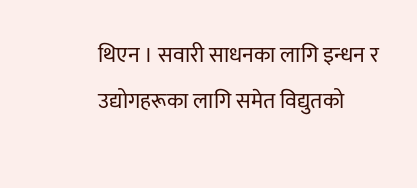थिएन । सवारी साधनका लागि इन्धन र उद्योगहरूका लागि समेत विद्युतको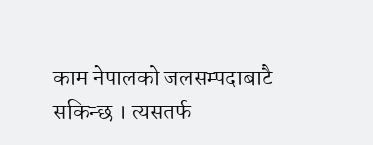काम नेपालको जलसम्पदाबाटै सकिन्छ । त्यसतर्फ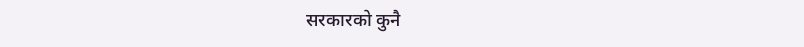सरकारको कुनै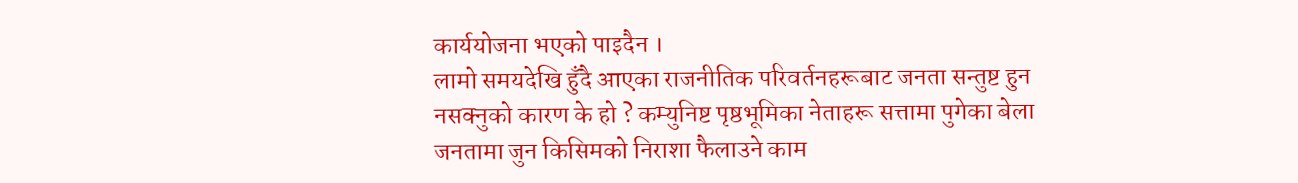कार्ययोजना भएको पाइदैन ।
लामो समयदेखि हुँदै आएका राजनीतिक परिवर्तनहरूबाट जनता सन्तुष्ट हुन नसक्नुको कारण के हो ? कम्युनिष्ट पृष्ठभूमिका नेताहरू सत्तामा पुगेका बेला जनतामा जुन किसिमको निराशा फैलाउने काम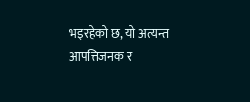भइरहेको छ, यो अत्यन्त आपत्तिजनक र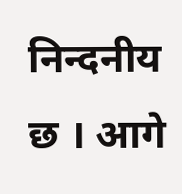निन्दनीय छ । आगे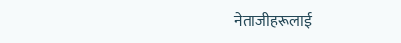नेताजीहरूलाई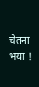चेतना भया !